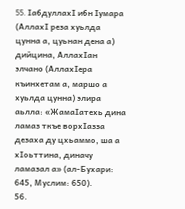55. IабдуллахI ибн Iумара (АллахI реза хуьлда цунна а, цуьнан дена а) дийцина, АллахIан элчано (АллахIера къинхетам а, маршо а хуьлда цунна) элира аьлла: «ЖамаIатехь дина ламаз ткъе ворхIазза дезаха ду цхьаммо, ша а хIоьттина, диначу ламазал а» (ал-Бухари: 645, Муслим: 650).
56.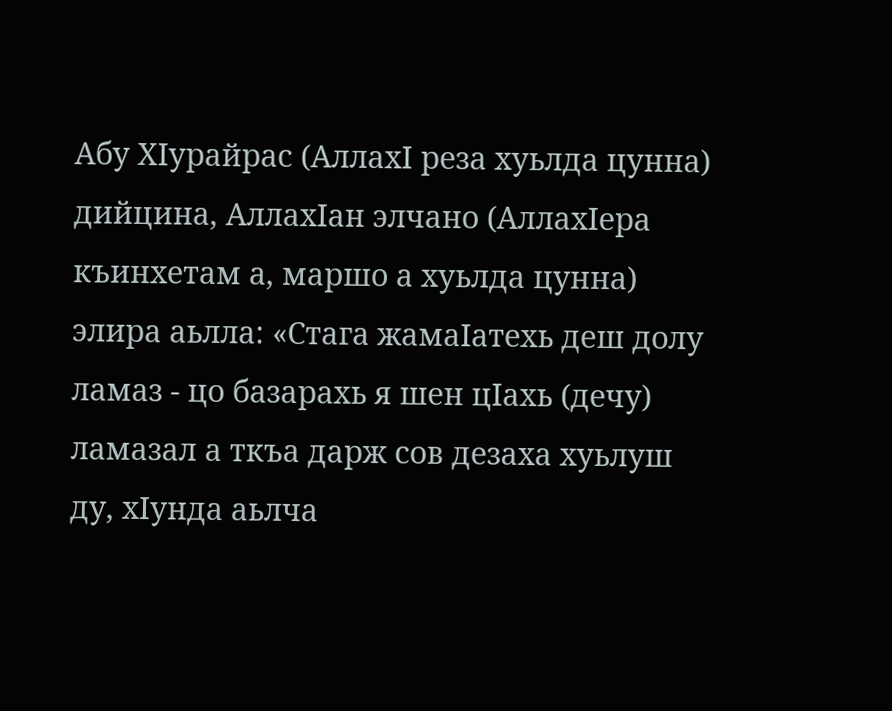Абу ХIурайрас (АллахI реза хуьлда цунна) дийцина, АллахIан элчано (АллахIера къинхетам а, маршо а хуьлда цунна) элира аьлла: «Стага жамаIатехь деш долу ламаз - цо базарахь я шен цIахь (дечу) ламазал а ткъа дарж сов дезаха хуьлуш ду, хIунда аьлча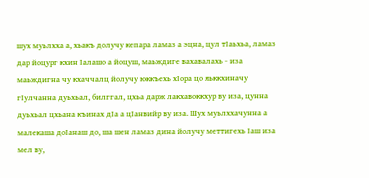шух муьлхха а, хьакъ долучу кепара ламаз а эцна, цул тIаьхьа, ламаз дар йоцург кхин Iалашо а йоцуш, маьждиге вахавалахь - иза маьждигна чу кхаччалц йолучу юккъехь хIора цо яьккхиначу гIулчанна дуьхьал, билггал, цхьа дарж лакхавоккхур ву иза, цунна дуьхьал цхьана къинах дIа а цIанвийр ву иза. Шух муьлххачунна а малекаша доIанаш до, ша шен ламаз дина йолучу меттигехь Iаш иза мел ву,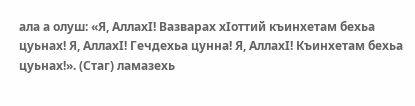ала а олуш: «Я, АллахI! Вазварах хIоттий къинхетам бехьа цуьнах! Я, АллахI! Гечдехьа цунна! Я, АллахI! Къинхетам бехьа цуьнах!». (Стаг) ламазехь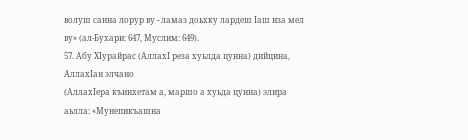волуш санна лорур ву - ламаз доьхку лардеш Iаш иза мел ву» (ал-Бухари: 647, Муслим: 649).
57. Абу ХIурайрас (АллахI реза хуьлда цунна) дийцина, АллахIан элчано
(АллахIера къинхетам а, маршо а хуьда цунна) элира аьлла: «Мунепикъашна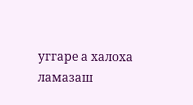уггаре а халоха ламазаш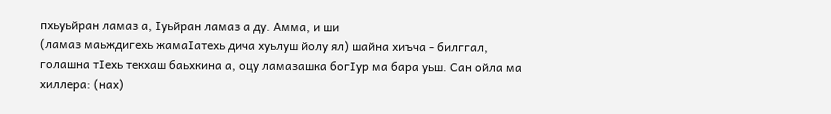пхьуьйран ламаз а, Iуьйран ламаз а ду. Амма, и ши
(ламаз маьждигехь жамаIатехь дича хуьлуш йолу ял) шайна хиъча - билггал,
голашна тIехь текхаш баьхкина а, оцу ламазашка богIур ма бара уьш. Сан ойла ма
хиллера: (нах)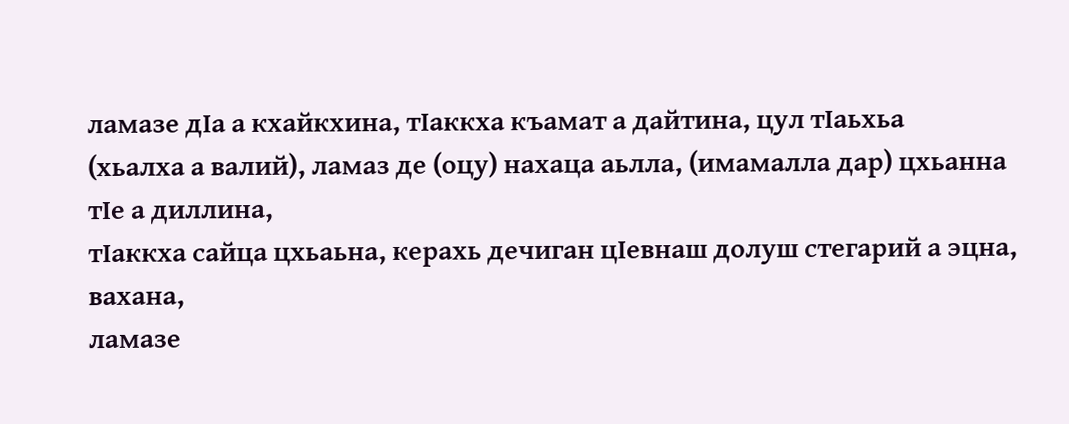ламазе дIа а кхайкхина, тIаккха къамат а дайтина, цул тIаьхьа
(хьалха а валий), ламаз де (оцу) нахаца аьлла, (имамалла дар) цхьанна тIе а диллина,
тIаккха сайца цхьаьна, керахь дечиган цIевнаш долуш стегарий а эцна, вахана,
ламазе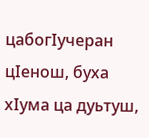цабогIучеран цIенош, буха хIума ца дуьтуш,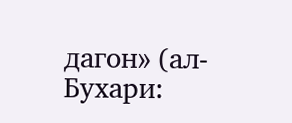дагон» (ал-Бухари: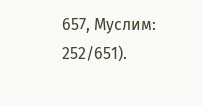657, Муслим: 252/651).